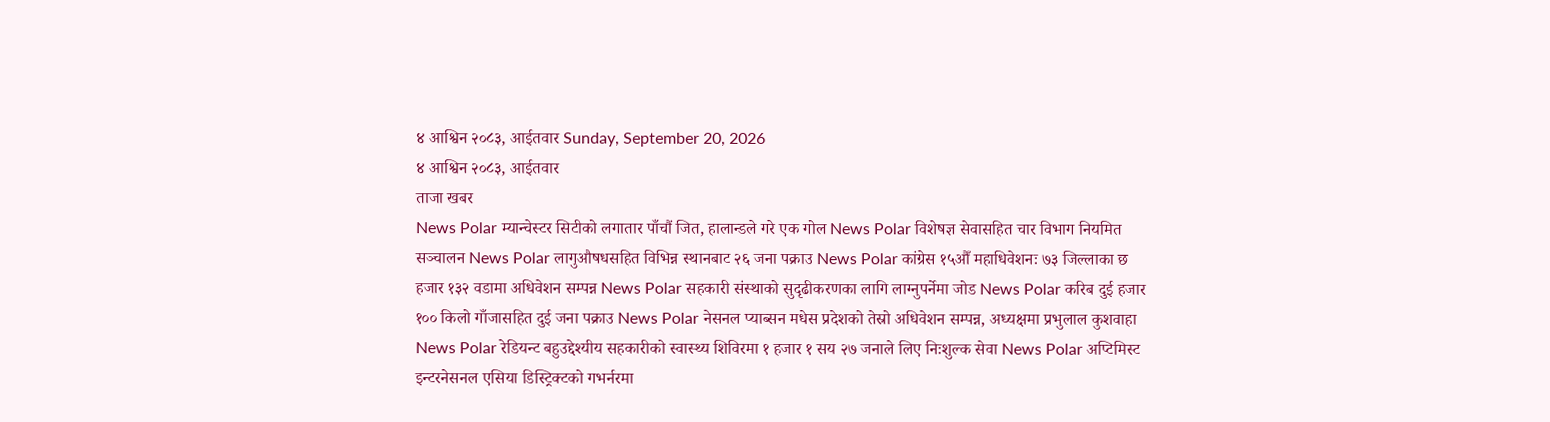४ आश्विन २०८३, आईतवार Sunday, September 20, 2026
४ आश्विन २०८३, आईतवार
ताजा खबर
News Polar म्यान्चेस्टर सिटीको लगातार पाँचौं जित, हालान्डले गरे एक गोल News Polar विशेषज्ञ सेवासहित चार विभाग नियमित सञ्चालन News Polar लागुऔषधसहित विभिन्न स्थानबाट २६ जना पक्राउ News Polar कांग्रेस १५औँ महाधिवेशनः ७३ जिल्लाका छ हजार १३२ वडामा अधिवेशन सम्पन्न News Polar सहकारी संस्थाको सुदृढीकरणका लागि लाग्नुपर्नेमा जोड News Polar करिब दुई हजार १०० किलो गाँजासहित दुई जना पक्राउ News Polar नेसनल प्याब्सन मधेस प्रदेशको तेस्रो अधिवेशन सम्पन्न, अध्यक्षमा प्रभुलाल कुशवाहा News Polar रेडियन्ट बहुउद्देश्यीय सहकारीको स्वास्थ्य शिविरमा १ हजार १ सय २७ जनाले लिए निःशुल्क सेवा News Polar अप्टिमिस्ट इन्टरनेसनल एसिया डिस्ट्रिक्टको गभर्नरमा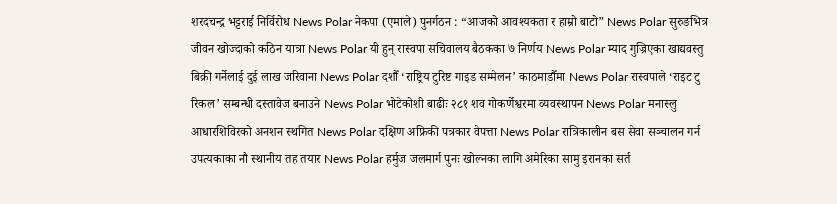शरदचन्द्र भट्टराई निर्विरोध News Polar नेकपा (एमाले) पुनर्गठन : “आजको आवश्यकता र हाम्रो बाटो” News Polar सुरुङभित्र जीवन खोज्दाको कठिन यात्रा News Polar यी हुन् रास्वपा सचिवालय बैठकका ७ निर्णय News Polar म्याद गुज्रिएका खाद्यवस्तु बिक्री गर्नेलाई दुई लाख जरिवाना News Polar दशौँ ‘राष्ट्रिय टुरिष्ट गाइड सम्मेलन’ काठमाडौँमा News Polar रास्वपाले ‘राइट टु रिकल’ सम्बन्धी दस्तावेज बनाउने News Polar भोटेकोशी बाढीः २८१ शव गोकर्णेश्वरमा व्यवस्थापन News Polar मनास्लु आधारशिविरको अनशन स्थगित News Polar दक्षिण अफ्रिकी पत्रकार वेपत्ता News Polar रात्रिकालीन बस सेवा सञ्चालन गर्न उपत्यकाका नौ स्थानीय तह तयार News Polar हर्मुज जलमार्ग पुनः खोल्नका लागि अमेरिका सामु इरानका सर्त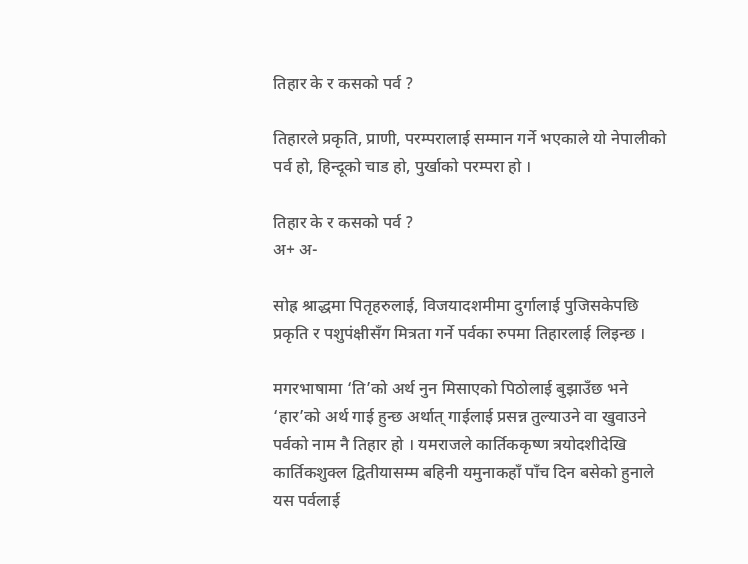तिहार के र कसको पर्व ?

तिहारले प्रकृति, प्राणी, परम्परालाई सम्मान गर्ने भएकाले यो नेपालीको पर्व हो, हिन्दूको चाड हो, पुर्खाको परम्परा हो ।

तिहार के र कसको पर्व ?
अ+ अ-

सोह्र श्राद्धमा पितृहरुलाई, विजयादशमीमा दुर्गालाई पुजिसकेपछि प्रकृति र पशुपंक्षीसँग मित्रता गर्ने पर्वका रुपमा तिहारलाई लिइन्छ ।

मगरभाषामा ‘ति’को अर्थ नुन मिसाएको पिठोलाई बुझाउँछ भने ‘हार’को अर्थ गाई हुन्छ अर्थात् गाईलाई प्रसन्न तुल्याउने वा खुवाउने पर्वको नाम नै तिहार हो । यमराजले कार्तिककृष्ण त्रयोदशीदेखि कार्तिकशुक्ल द्वितीयासम्म बहिनी यमुनाकहाँ पाँच दिन बसेको हुनाले यस पर्वलाई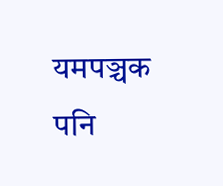यमपञ्चक पनि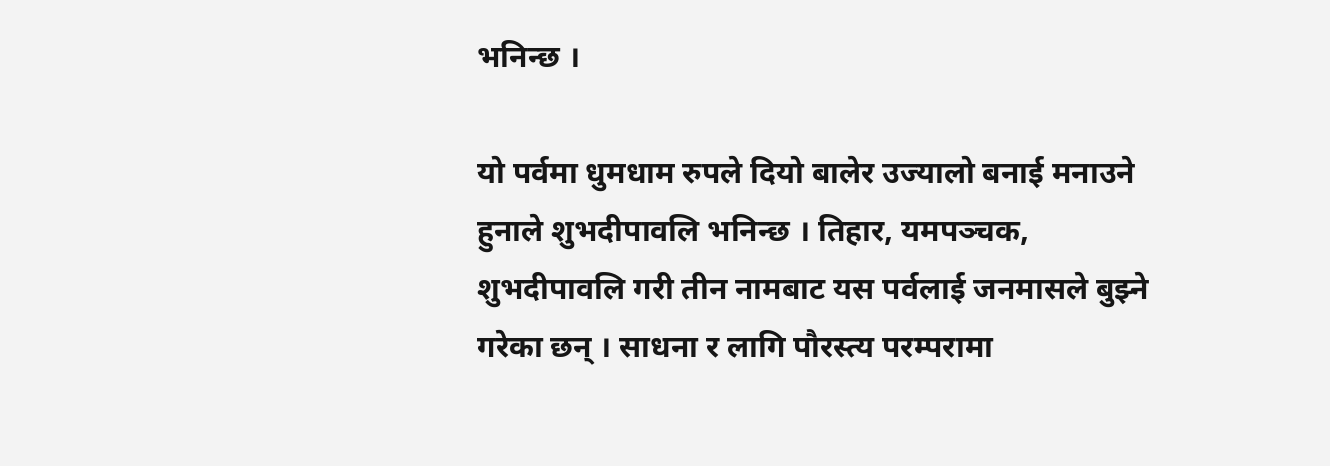भनिन्छ ।

यो पर्वमा धुमधाम रुपले दियो बालेर उज्यालो बनाई मनाउने हुनाले शुभदीपावलि भनिन्छ । तिहार, यमपञ्चक, शुभदीपावलि गरी तीन नामबाट यस पर्वलाई जनमासले बुझ्ने गरेका छन् । साधना र लागि पौरस्त्य परम्परामा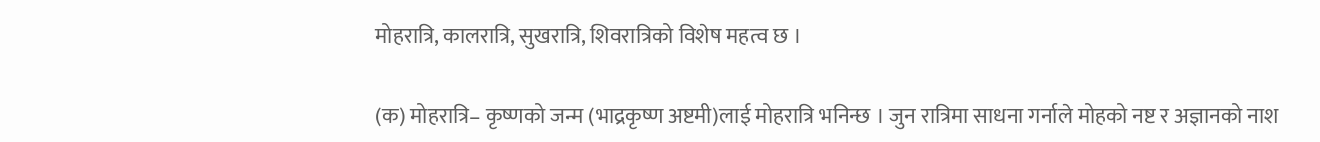मोहरात्रि, कालरात्रि, सुखरात्रि, शिवरात्रिको विशेष महत्व छ ।

(क) मोहरात्रि– कृष्णको जन्म (भाद्रकृष्ण अष्टमी)लाई मोहरात्रि भनिन्छ । जुन रात्रिमा साधना गर्नाले मोहको नष्ट र अज्ञानको नाश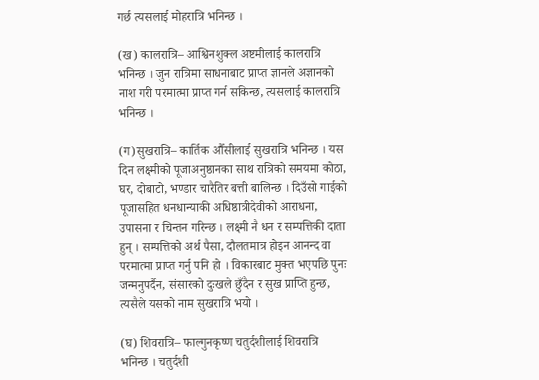गर्छ त्यसलाई मोहरात्रि भनिन्छ ।

(ख) कालरात्रि– आश्विनशुक्ल अष्टमीलाई कालरात्रि भनिन्छ । जुन रात्रिमा साधनाबाट प्राप्त ज्ञानले अज्ञानको नाश गरी परमात्मा प्राप्त गर्न सकिन्छ, त्यसलाई कालरात्रि भनिन्छ ।

(ग)सुखरात्रि– कार्तिक औँसीलाई सुखरात्रि भनिन्छ । यस दिन लक्ष्मीको पूजाअनुष्ठानका साथ रात्रिको समयमा कोठा, घर, दोबाटो, भण्डार चारैतिर बत्ती बालिन्छ । दिउँसो गाईको पूजासहित धनधान्याकी अधिष्ठात्रीदेवीको आराधना, उपासना र चिन्तन गरिन्छ । लक्ष्मी नै धन र सम्पत्तिकी दाता हुन् । सम्पत्तिको अर्थ पैसा, दौलतमात्र होइन आनन्द वा परमात्मा प्राप्त गर्नु पनि हो । विकारबाट मुक्त भएपछि पुनः जन्मनुपर्दैन, संसारको दुःखले छुँदैन र सुख प्राप्ति हुन्छ, त्यसैले यसको नाम सुखरात्रि भयो ।

(घ) शिवरात्रि– फाल्गुनकृष्ण चतुर्दशीलाई शिवरात्रि भनिन्छ । चतुर्दशी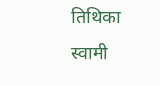तिथिका स्वामी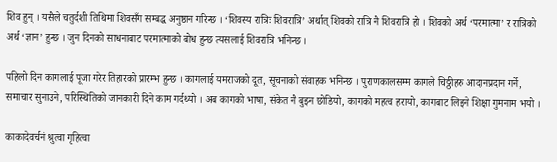शिव हुन् । यसैले चतुर्दशी तिथिमा शिवसँग सम्बद्ध अनुष्ठान गरिन्छ । ‘शिवस्य रात्रिः शिवरात्रि’ अर्थात् शिवको रात्रि नै शिवरात्रि हो । शिवको अर्थ ‘परमात्मा’ र रात्रिको अर्थ ‘ज्ञान’ हुन्छ । जुन दिनको साधनाबाट परमात्माको बोध हुन्छ त्यसलाई शिवरात्रि भनिन्छ ।

पहिलो दिन कागलाई पूजा गरेर तिहारको प्रारम्भ हुन्छ । कागलाई यमराजको दूत, सूचनाको संवाहक भनिन्छ । पुराणकालसम्म कागले चिठ्ठीहरु आदानप्रदान गर्ने, समाचार सुनाउने, परिस्थितिको जानकारी दिने काम गर्दथ्यो । अब कागको भाषा, संकेत नै बुझ्न छोडियो, कागको महत्व हरायो, कागबाट लिइने शिक्षा गुमनाम भयो ।

काकादेवर्चनं श्रुत्वा गृहित्वा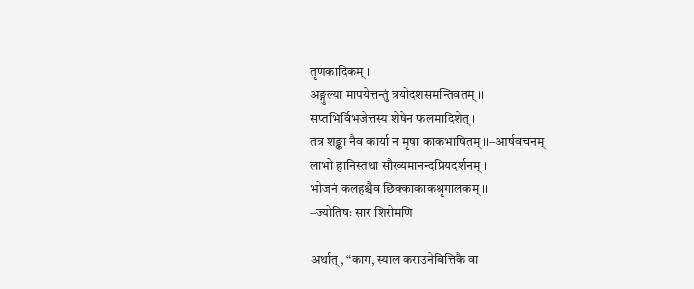तृणकादिकम् ।
अङ्गुल्या मापयेत्तन्तुं त्रयोदशसमन्तिवतम् ।।
सप्तभिर्विभजेत्तस्य शेषेन फलमादिशेत् ।
तत्र शङ्का नैव कार्या न मृषा काकभाषितम् ।।–आर्षवचनम्
लाभो हानिस्तथा सौख्यमानन्दप्रियदर्शनम् ।
भोजनं कलहश्चैव छिक्काकाकश्रृगालकम् ।।
–ज्योतिषः सार शिरोमणि

अर्थात्, “काग, स्याल कराउनेबित्तिकै वा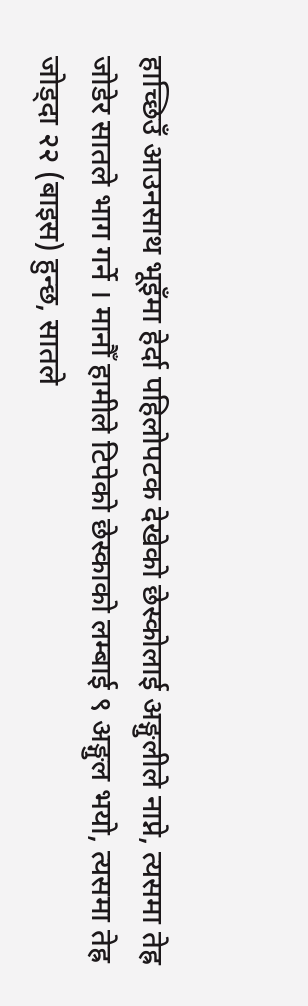हाच्छिउँ आउनसाथ भूइँमा हेर्दा पहिलोपटक देखेको छेस्कोलाई अङ्गुलीले नाप्ने, त्यसमा तेह्र जोडेर सातले भाग गर्ने । मानौँ हामीले टिपेको छेस्काको लम्बाई ९ अङ्गुल भयो, त्यसमा तेह्र जोड्दा २२ (बाइस) हुन्छ, सातले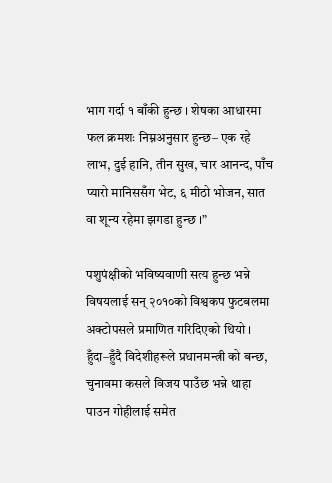भाग गर्दा १ बाँकी हुन्छ । शेषका आधारमा फल क्रमशः निम्नअनुसार हुन्छ– एक रहे लाभ, दुई हानि, तीन सुख, चार आनन्द, पाँच प्यारो मानिससँग भेट, ६ मीठो भोजन, सात वा शून्य रहेमा झगडा हुन्छ ।”

पशुपंक्षीको भविष्यवाणी सत्य हुन्छ भन्ने विषयलाई सन् २०१०को विश्वकप फुटबलमा अक्टोपसले प्रमाणित गरिदिएको थियो । हुँदा–हुँदै विदेशीहरूले प्रधानमन्त्री को बन्छ, चुनावमा कसले विजय पाउँछ भन्ने थाहा पाउन गोहीलाई समेत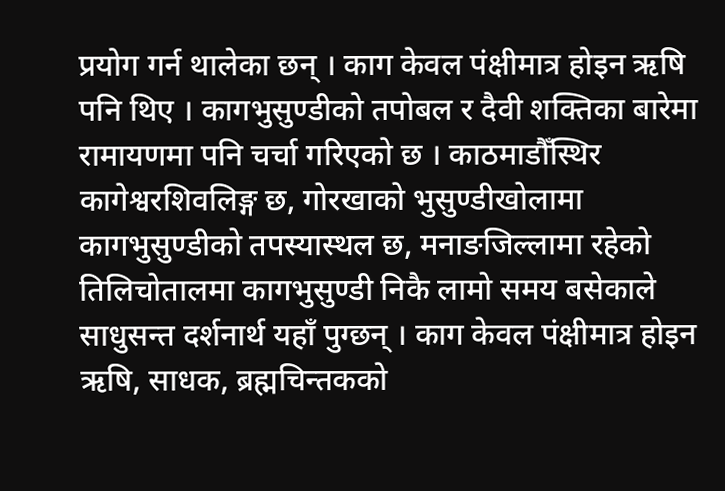प्रयोग गर्न थालेका छन् । काग केवल पंक्षीमात्र होइन ऋषि पनि थिए । कागभुसुण्डीको तपोबल र दैवी शक्तिका बारेमा रामायणमा पनि चर्चा गरिएको छ । काठमाडौँस्थिर कागेश्वरशिवलिङ्ग छ, गोरखाको भुसुण्डीखोलामा कागभुसुण्डीको तपस्यास्थल छ, मनाङजिल्लामा रहेको तिलिचोतालमा कागभुसुण्डी निकै लामो समय बसेकाले साधुसन्त दर्शनार्थ यहाँ पुग्छन् । काग केवल पंक्षीमात्र होइन ऋषि, साधक, ब्रह्मचिन्तकको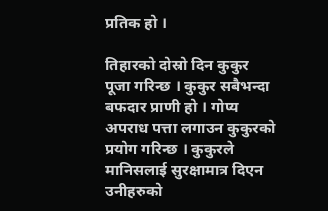प्रतिक हो ।

तिहारको दोस्रो दिन कुकुर पूजा गरिन्छ । कुकुर सबैभन्दा बफदार प्राणी हो । गोप्य अपराध पत्ता लगाउन कुकुरको प्रयोग गरिन्छ । कुकुरले मानिसलाई सुरक्षामात्र दिएन उनीहरुको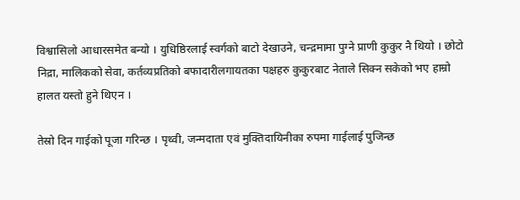विश्वासिलो आधारसमेत बन्यो । युधिष्ठिरलाई स्वर्गको बाटो देखाउने, चन्द्रमामा पुग्ने प्राणी कुकुर नै थियो । छोटो निद्रा, मालिकको सेवा, कर्तव्यप्रतिको बफादारीलगायतका पक्षहरु कुकुरबाट नेताले सिक्न सकेको भए हाम्रो हालत यस्तो हुने थिएन ।

तेस्रो दिन गाईको पूजा गरिन्छ । पृथ्वी, जन्मदाता एवं मुक्तिदायिनीका रुपमा गाईलाई पुजिन्छ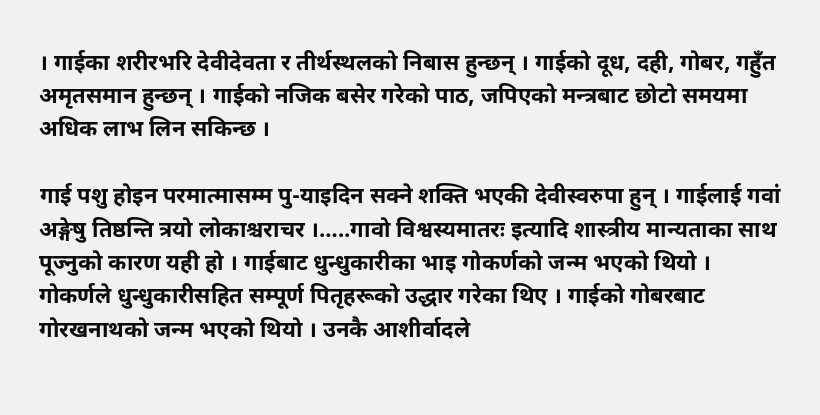। गाईका शरीरभरि देवीदेवता र तीर्थस्थलको निबास हुन्छन् । गाईको दूध, दही, गोबर, गहुँत अमृतसमान हुन्छन् । गाईको नजिक बसेर गरेको पाठ, जपिएको मन्त्रबाट छोटो समयमा अधिक लाभ लिन सकिन्छ ।

गाई पशु होइन परमात्मासम्म पु-याइदिन सक्ने शक्ति भएकी देवीस्वरुपा हुन् । गाईलाई गवां अङ्गेषु तिष्ठन्ति त्रयो लोकाश्चराचर ।…..गावो विश्वस्यमातरः इत्यादि शास्त्रीय मान्यताका साथ पूज्नुको कारण यही हो । गाईबाट धुन्धुकारीका भाइ गोकर्णको जन्म भएको थियो । गोकर्णले धुन्धुकारीसहित सम्पूर्ण पितृहरूको उद्धार गरेका थिए । गाईको गोबरबाट गोरखनाथको जन्म भएको थियो । उनकै आशीर्वादले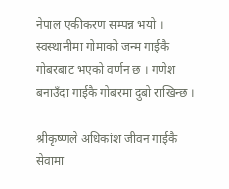नेपाल एकीकरण सम्पन्न भयो । स्वस्थानीमा गोमाको जन्म गाईकै गोबरबाट भएको वर्णन छ । गणेश बनाउँदा गाईकै गोबरमा दुबो राखिन्छ ।

श्रीकृष्णले अधिकांश जीवन गाईकै सेवामा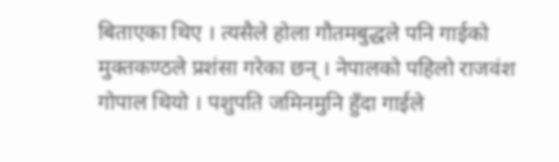बिताएका थिए । त्यसैले होला गौतमबुद्धले पनि गाईको मुक्तकण्ठले प्रशंसा गरेका छन् । नेपालको पहिलो राजवंश गोपाल थियो । पशुपति जमिनमुनि हुँदा गाईले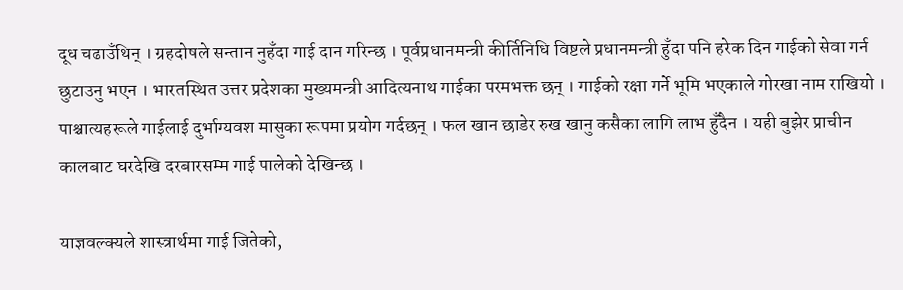दूध चढाउँथिन् । ग्रहदोषले सन्तान नुहँदा गाई दान गरिन्छ । पूर्वप्रधानमन्त्री कीर्तिनिधि विष्टले प्रधानमन्त्री हुँदा पनि हरेक दिन गाईको सेवा गर्न छुटाउनु भएन । भारतस्थित उत्तर प्रदेशका मुख्यमन्त्री आदित्यनाथ गाईका परमभक्त छन् । गाईको रक्षा गर्ने भूमि भएकाले गोरखा नाम राखियो । पाश्चात्यहरूले गाईलाई दुर्भाग्यवश मासुका रूपमा प्रयोग गर्दछन् । फल खान छाडेर रुख खानु कसैका लागि लाभ हुँदैन । यही बुझेर प्राचीन कालबाट घरदेखि दरबारसम्म गाई पालेको देखिन्छ ।

याज्ञवल्क्यले शास्त्रार्थमा गाई जितेको,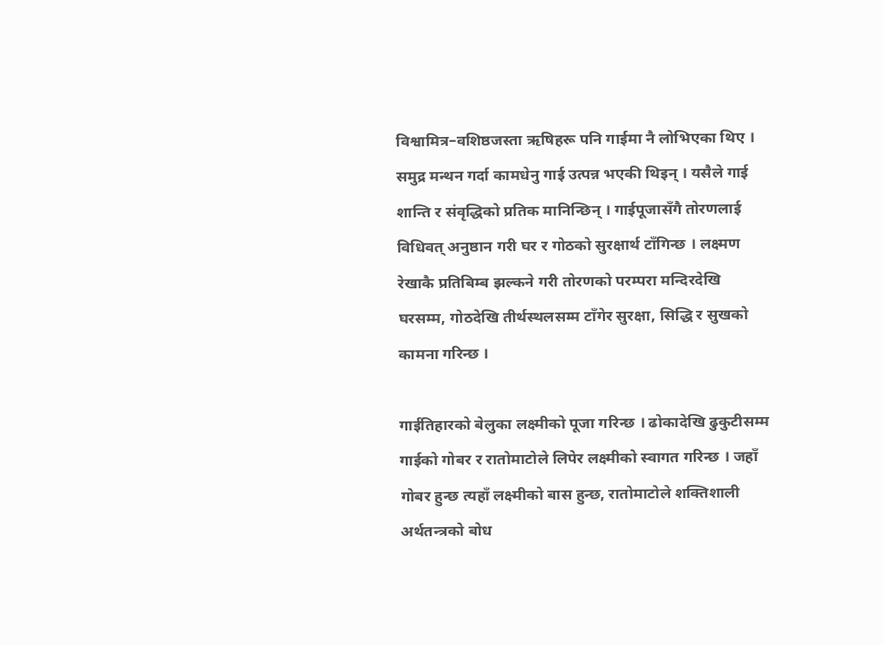विश्वामित्र–वशिष्ठजस्ता ऋषिहरू पनि गाईमा नै लोभिएका थिए । समुद्र मन्थन गर्दा कामधेनु गाई उत्पन्न भएकी थिइन् । यसैले गाई शान्ति र संवृद्धिको प्रतिक मानिन्छिन् । गाईपूजासँगै तोरणलाई विधिवत् अनुष्ठान गरी घर र गोठको सुरक्षार्थ टाँगिन्छ । लक्ष्मण रेखाकै प्रतिबिम्ब झल्कने गरी तोरणको परम्परा मन्दिरदेखि घरसम्म, गोठदेखि तीर्थस्थलसम्म टाँगेर सुरक्षा, सिद्धि र सुखको कामना गरिन्छ ।

गाईतिहारको बेलुका लक्ष्मीको पूजा गरिन्छ । ढोकादेखि ढुकुटीसम्म गाईको गोबर र रातोमाटोले लिपेर लक्ष्मीको स्वागत गरिन्छ । जहाँ गोबर हुन्छ त्यहाँ लक्ष्मीको बास हुन्छ, रातोमाटोले शक्तिशाली अर्थतन्त्रको बोध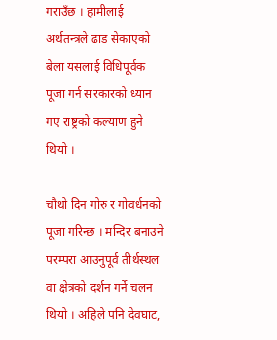गराउँछ । हामीलाई अर्थतन्त्रले ढाड सेकाएको बेला यसलाई विधिपूर्वक पूजा गर्न सरकारको ध्यान गए राष्ट्रको कल्याण हुने थियो ।

चौथो दिन गोरु र गोवर्धनको पूजा गरिन्छ । मन्दिर बनाउने परम्परा आउनुपूर्व तीर्थस्थल वा क्षेत्रको दर्शन गर्ने चलन थियो । अहिले पनि देवघाट,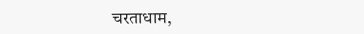चरताधाम,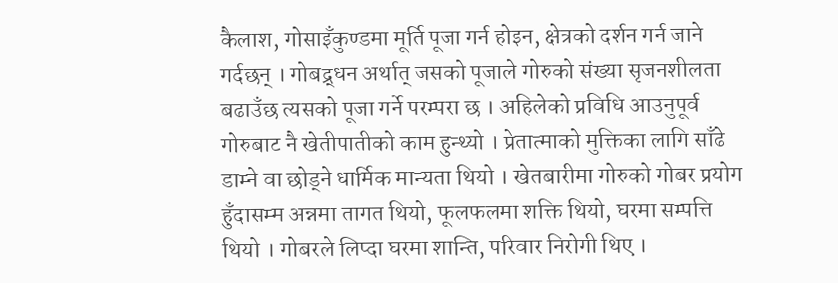कैलाश, गोसाइँकुण्डमा मूर्ति पूजा गर्न होइन, क्षेत्रको दर्शन गर्न जाने गर्दछन् । गोबद्र्धन अर्थात् जसको पूजाले गोरुको संख्या सृजनशीलता बढाउँछ त्यसको पूजा गर्ने परम्परा छ । अहिलेको प्रविधि आउनुपूर्व गोरुबाट नै खेतीपातीको काम हुन्थ्यो । प्रेतात्माको मुक्तिका लागि साँढे डाम्ने वा छोड्ने धार्मिक मान्यता थियो । खेतबारीमा गोरुको गोबर प्रयोग हुँदासम्म अन्नमा तागत थियो, फूलफलमा शक्ति थियो, घरमा सम्पत्ति थियो । गोबरले लिप्दा घरमा शान्ति, परिवार निरोगी थिए ।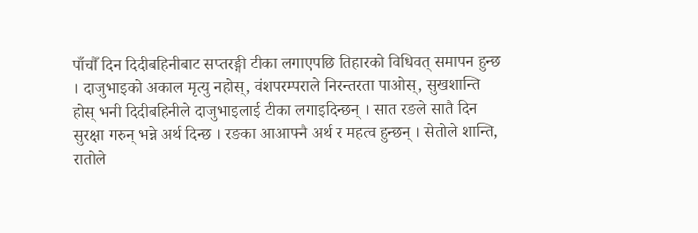पाँचौँ दिन दिदीबहिनीबाट सप्तरङ्गी टीका लगाएपछि तिहारको विधिवत् समापन हुन्छ । दाजुभाइको अकाल मृत्यु नहोस्, वंशपरम्पराले निरन्तरता पाओस्, सुखशान्ति होस् भनी दिदीबहिनीले दाजुभाइलाई टीका लगाइदिन्छन् । सात रङले सातै दिन सुरक्षा गरुन् भन्ने अर्थ दिन्छ । रङका आआफ्नै अर्थ र महत्व हुन्छन् । सेतोले शान्ति, रातोले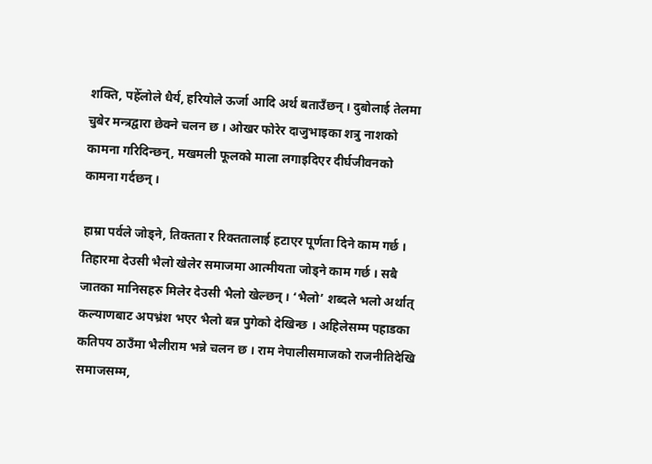शक्ति, पहेँलोले धैर्य, हरियोले ऊर्जा आदि अर्थ बताउँछन् । दुबोलाई तेलमा चुबेर मन्त्रद्वारा छेक्ने चलन छ । ओखर फोरेर दाजुभाइका शत्रु नाशको कामना गरिदिन्छन्, मखमली फूलको माला लगाइदिएर दीर्घजीवनको कामना गर्दछन् ।

हाम्रा पर्वले जोड्ने, तिक्तता र रिक्ततालाई हटाएर पूर्णता दिने काम गर्छ । तिहारमा देउसी भैलो खेलेर समाजमा आत्मीयता जोड्ने काम गर्छ । सबै जातका मानिसहरु मिलेर देउसी भैलो खेल्छन् । ‘भैलो’ शब्दले भलो अर्थात् कल्याणबाट अपभ्रंश भएर भैलो बन्न पुगेको देखिन्छ । अहिलेसम्म पहाडका कतिपय ठाउँमा भैलीराम भन्ने चलन छ । राम नेपालीसमाजको राजनीतिदेखि समाजसम्म,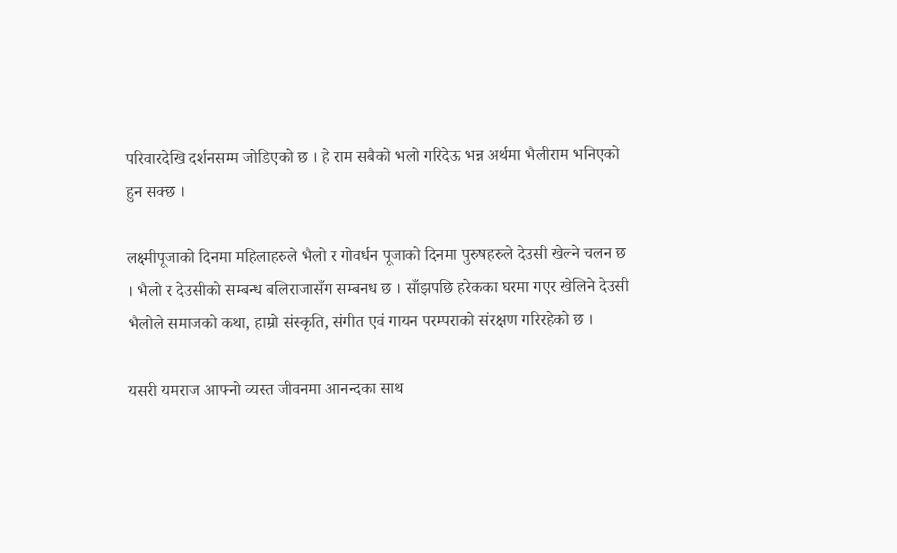परिवारदेखि दर्शनसम्म जोडिएको छ । हे राम सबैको भलो गरिदेऊ भन्न अर्थमा भैलीराम भनिएको हुन सक्छ ।

लक्ष्मीपूजाको दिनमा महिलाहरुले भैलो र गोवर्धन पूजाको दिनमा पुरुषहरुले देउसी खेल्ने चलन छ । भैलो र देउसीको सम्बन्ध बलिराजासँग सम्बनध छ । साँझपछि हरेकका घरमा गएर खेलिने देउसी भैलोले समाजको कथा, हाम्रो संस्कृति, संगीत एवं गायन परम्पराको संरक्षण गरिरहेको छ ।

यसरी यमराज आफ्नो व्यस्त जीवनमा आनन्दका साथ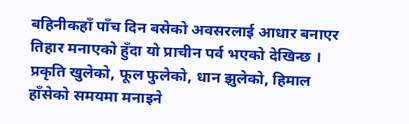बहिनीकहाँ पाँच दिन बसेको अवसरलाई आधार बनाएर तिहार मनाएको हुँदा यो प्राचीन पर्व भएको देखिन्छ । प्रकृति खुलेको, फूल फुलेको, धान झुलेको, हिमाल हाँसेको समयमा मनाइने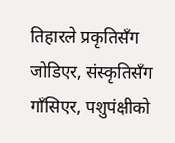तिहारले प्रकृतिसँग जोडिएर, संस्कृतिसँग गाँसिएर, पशुपंक्षीको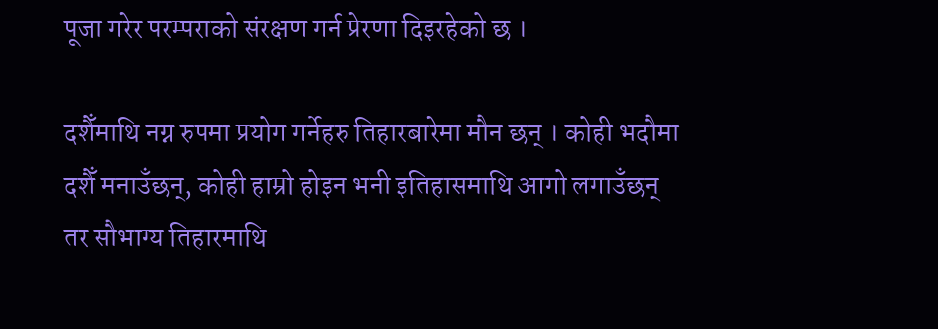पूजा गरेर परम्पराको संरक्षण गर्न प्रेरणा दिइरहेको छ ।

दशैँमाथि नग्न रुपमा प्रयोग गर्नेहरु तिहारबारेमा मौन छन् । कोही भदौमा दशैँ मनाउँछन्, कोही हाम्रो होइन भनी इतिहासमाथि आगो लगाउँछन् तर सौभाग्य तिहारमाथि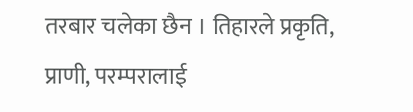तरबार चलेका छैन । तिहारले प्रकृति, प्राणी, परम्परालाई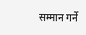सम्मान गर्ने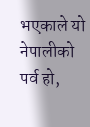भएकाले यो नेपालीको पर्व हो,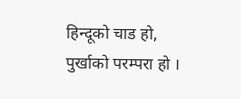हिन्दूको चाड हो, पुर्खाको परम्परा हो ।